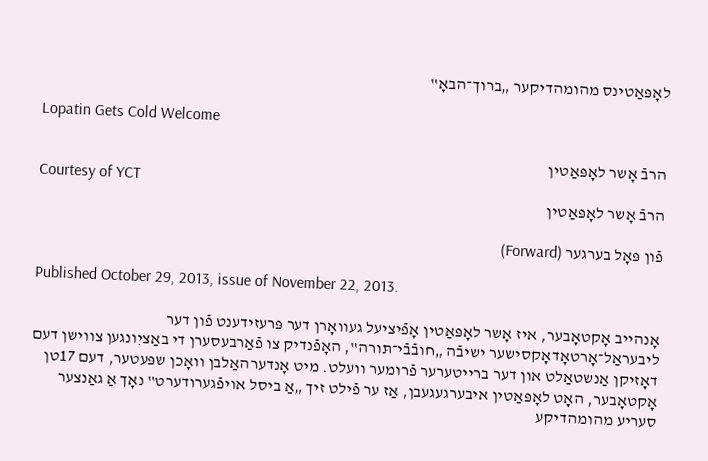לאָפּאַטינס מהומהדיקער „ברוך־הבאָ‟

Lopatin Gets Cold Welcome

הרבֿ אָשר לאָפּאַטין
Courtesy of YCT
הרבֿ אָשר לאָפּאַטין

פֿון פּאָל בערגער (Forward)

Published October 29, 2013, issue of November 22, 2013.

אָנהייב אָקטאָבער, איז אָשר לאָפּאַטין אָפֿיציעל געוואָרן דער פּרעזידענט פֿון דער ליבעראַל־אָרטאָדאָקסישער ישיבֿה „חובֿבֿי־תּורה‟, האָפֿנדיק צו פֿאַרבעסערן די באַציִונגען צווישן דעם דאָזיקן אַנשטאַלט און דער ברייטערער פֿרומער וועלט. מיט אָנדערהאַלבן וואָכן שפּעטער, דעם 17טן אָקטאָבער, האָט לאָפּאַטין איבערגעגעבן, אַז ער פֿילט זיך „אַ ביסל אויפֿגערודערט‟ נאָך אַ גאַנצער סעריע מהומהדיקע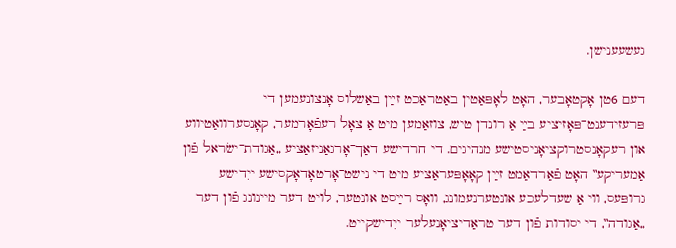געשעענישן.

דעם 6טן אָקטאָבער, האָט לאָפּאַטין באַטראַכט זײַן באַשלוס אָנצונעמען די פּרעזידענט־פּאָזיציע בײַ אַ רונדן טיש, צוזאַמען מיט אַ צאָל רעפֿאָרמער, קאָנסערוואַטיווע און רעקאָנסטרוקציאָניסטישע מנהיגים. די חרדישע דאַך־אָרגאַניזאַציע „אַגודת־ישׂראל פֿון אַמעריקע‟ האָט פֿאַרדאַמט זײַן קאָאָפּעראַציע מיט די נישט־אָרטאָדאָקסישע ייִדישע גרופּעס, ווי אַ שעדלעכע אונטערנעמונג, וואָס רײַסט אונטער, לויט דער מיינונג פֿון דער „אַגודה‟, די יסודות פֿון דער טראַדיציאָנעלער ייִדישקייט.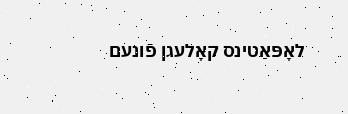לאָפּאַטינס קאָלעגן פֿונעם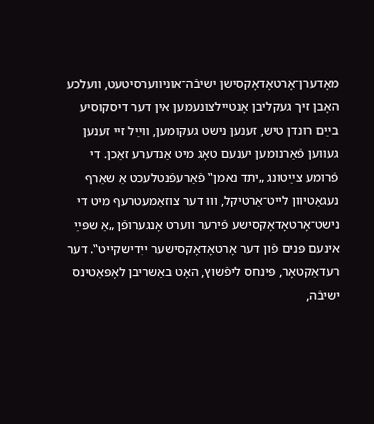מאָדערן־אָרטאָדאָקסישן ישיבֿה־אוניווערסיטעט, וועלכע האָבן זיך געקליבן אָנטיילצונעמען אין דער דיסקוסיע בײַם רונדן טיש, זענען נישט געקומען, ווײַל זיי זענען געווען פֿאַרנומען יענעם טאָג מיט אַנדערע זאַכן. די פֿרומע צײַטונג „יתד נאמן‟ פֿאַרעפֿנטלעכט אַ שאַרף נעגאַטיוון לייט־אַרטיקל, וווּ דער צוזאַמעטרעף מיט די נישט־אָרטאָדאָקסישע פֿירער ווערט אָנגערופֿן „אַ שפּײַ אינעם פּנים פֿון דער אָרטאָדאָקסישער ייִדישקייט‟. דער רעדאַקטאָר, פּינחס ליפֿשוץ, האָט באַשריבן לאָפּאַטינס ישיבֿה,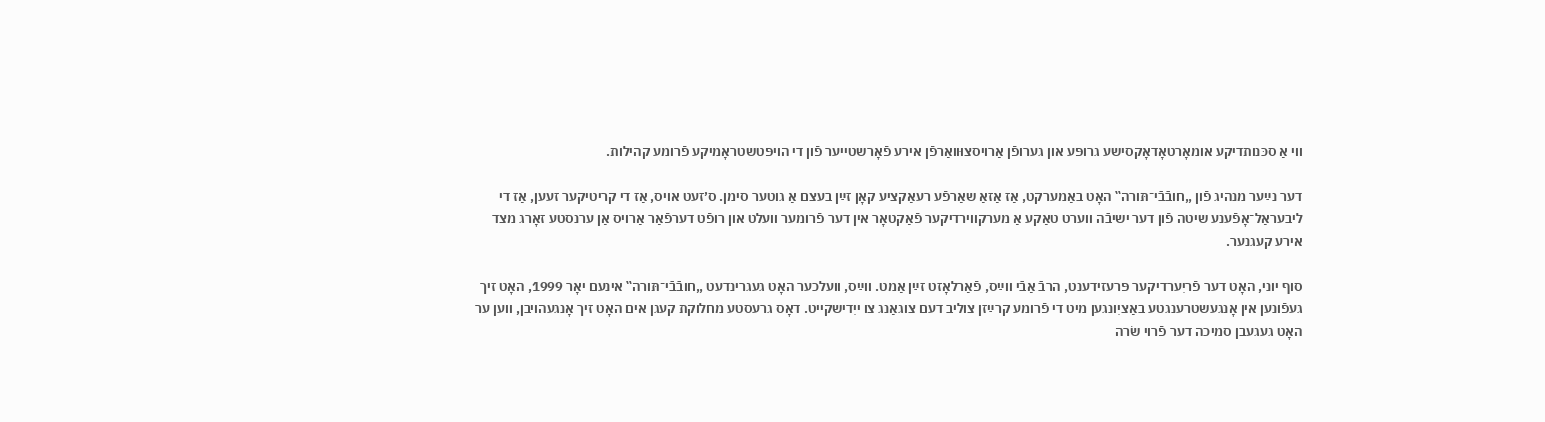ווי אַ סכּנותדיקע אומאָרטאָדאָקסישע גרופּע און גערופֿן אַרויסצוּוואַרפֿן אירע פֿאָרשטייער פֿון די הויפּטשטראָמיקע פֿרומע קהילות.

דער נײַער מנהיג פֿון „חובֿבֿי־תּורה‟ האָט באַמערקט, אַז אַזאַ שאַרפֿע רעאַקציע קאָן זײַן בעצם אַ גוטער סימן. ס׳זעט אויס, אַז די קריטיקער זעען, אַז די ליבעראַל־אָפֿענע שיטה פֿון דער ישיבֿה ווערט טאַקע אַ מערקווירדיקער פֿאַקטאָר אין דער פֿרומער וועלט און רופֿט דערפֿאַר אַרויס אַן ערנסטע זאָרג מצד אירע קעגנער.

סוף יוני, האָט דער פֿריִערדיקער פּרעזידענט, הרבֿ אַבֿי ווײַס, פֿאַרלאָזט זײַן אַמט. ווײַס, וועלכער האָט געגרינדעט „חובֿבֿי־תּורה‟ אינעם יאָר 1999, האָט זיך געפֿונען אין אָנגעשטרענגטע באַציִונגען מיט די פֿרומע קרײַזן צוליב דעם צוגאַנג צו ייִדישקייט. דאָס גרעסטע מחלוקת קעגן אים האָט זיך אָנגעהויבן, ווען ער האָט געגעבן סמיכה דער פֿרוי שׂרה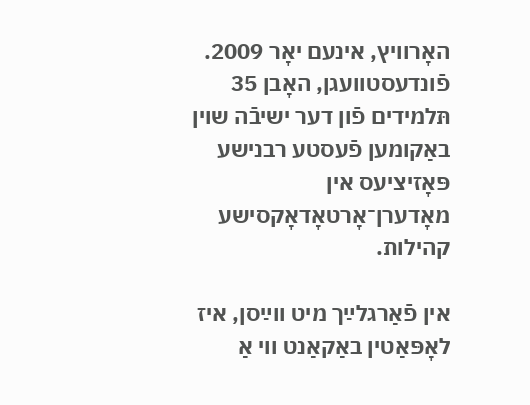האָרוויץ, אינעם יאָר 2009. פֿונדעסטוועגן, האָבן 35 תּלמידים פֿון דער ישיבֿה שוין באַקומען פֿעסטע רבנישע פּאָזיציעס אין מאָדערן־אָרטאָדאָקסישע קהילות.

אין פֿאַרגלײַך מיט ווײַסן, איז לאָפּאַטין באַקאַנט ווי אַ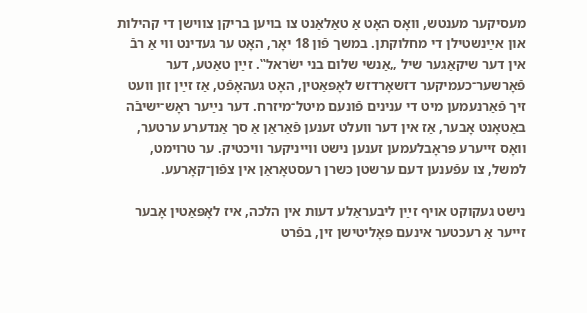מעסיקער מענטש, וואָס האָט אַ טאַלאַנט צו בויען בריקן צווישן די קהילות און אײַנשטילן די מחלוקתן. במשך פֿון 18 יאָר, האָט ער געדינט ווי אַ רבֿ אין דער שיקאַגער שיל „אַנשי שלום בני ישׂראל‟. זײַן טאַטע, דער פֿאָרשער־כעמיקער דזשאָרדזש לאָפּאַטין, האָט געהאָפֿט, אַז זײַן זון וועט זיך פֿאַרנעמען מיט די ענינים פֿונעם מיטל־מיזרח. דער נײַער ראָש־ישיבֿה באַטאָנט אָבער, אַז אין דער וועלט זענען פֿאַראַן אַ סך אַנדערע ערטער, וואָס זייערע פּראָבלעמען זענען נישט ווייניקער וויכטיק. ער טרוימט, למשל, צו עפֿענען דעם ערשטן כּשרן רעסטאָראַן אין צפֿון־קאָרעע.

נישט געקוקט אויף זײַן ליבעראַלע דעות אין הלכה, איז לאָפּאַטין אָבער זייער אַ רעכטער אינעם פּאָליטישן זין, בפֿרט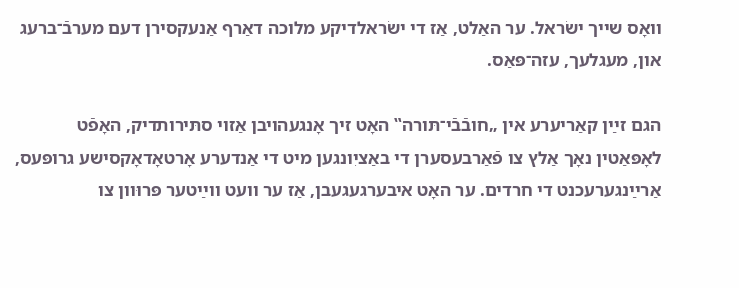וואָס שייך ישׂראל. ער האַלט, אַז די ישׂראלדיקע מלוכה דאַרף אַנעקסירן דעם מערבֿ־ברעג און, מעגלעך, עזה־פּאַס.

הגם זײַן קאַריערע אין „חובֿבֿי־תּורה‟ האָט זיך אָנגעהויבן אַזוי סתּירותדיק, האָפֿט לאָפּאַטין נאָך אַלץ צו פֿאַרבעסערן די באַציִונגען מיט די אַנדערע אָרטאָדאָקסישע גרופּעס, אַרײַנגערעכנט די חרדים. ער האָט איבערגעגעבן, אַז ער וועט ווײַטער פּרוּוון צו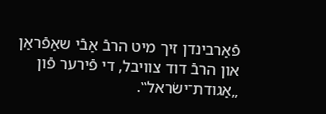פֿאַרבינדן זיך מיט הרבֿ אַבֿי שאַפֿראַן און הרבֿ דוד צוויבל, די פֿירער פֿון „אַגודת־ישׂראל‟.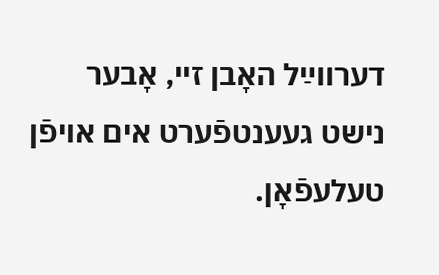דערווײַל האָבן זיי, אָבער נישט געענטפֿערט אים אויפֿן טעלעפֿאָן.